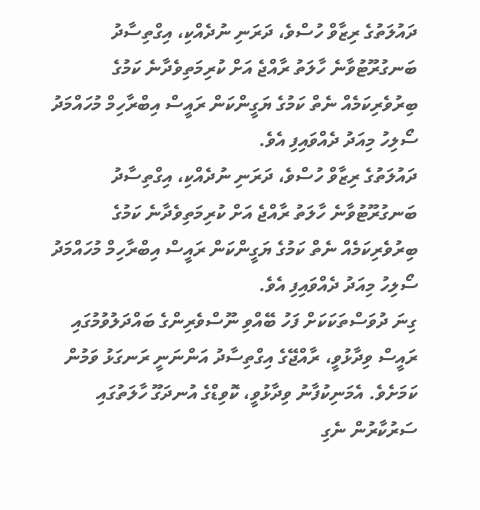ދައުލަތުގެ ރިޒާވް ހުސްވެ، ދަރަނި ނުދެއްކި، އިގްތިސާދު ބަނގުރޫޓުވާނެ ހާލަތު ރާއްޖެ އަށް ކުރިމަތިވެދާނެ ކަމުގެ ބިރުވެރިކަމެއް ނެތް ކަމުގެ ޔަގީންކަން ރައީސް އިބްރާހިމް މުހައްމަދު ސޯލިހު މިއަދު ދެއްވައިފި އެވެ.
ދައުލަތުގެ ރިޒާވް ހުސްވެ، ދަރަނި ނުދެއްކި، އިގްތިސާދު ބަނގުރޫޓުވާނެ ހާލަތު ރާއްޖެ އަށް ކުރިމަތިވެދާނެ ކަމުގެ ބިރުވެރިކަމެއް ނެތް ކަމުގެ ޔަގީންކަން ރައީސް އިބްރާހިމް މުހައްމަދު ސޯލިހު މިއަދު ދެއްވައިފި އެވެ.
ގިނަ ދުވަސްތަކަކަށް ފަހު ބޭއްވި ނޫސްވެރިންގެ ބައްދަލުވުމުގައި ރައީސް ވިދާޅުވީ، ރާއްޖޭގެ އިގްތިސާދު އަންނަނީ ރަނގަޅު ވަމުން ކަމަށެވެ. އެމަނިކުފާނު ވިދާޅުވީ، ކޮވިޑްގެ އުނދަގޫ ހާލަތުގައި ސަރުކާރުން ނެގި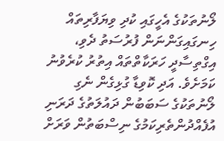ލޯނުތަކުގެ އެހީގައި ކުދި ވިޔަފާރިތައް ހިނގައިގަންނަން ފުރުސަތު ދެވި، އިގްތިސާދީ ހަރަކާތްތައް އިތުރު ކުރެވުނު ކަމަށެވެ. އަދި ކޮވިޑާ ގުޅިގެން ނެގި ލޯނުތަކުގެ ސަބަބުން ދައުލަތުގެ ދަރަނި އުފެއްދުންތެރިކަމުގެ ނިސްބަތުން ވަރަށް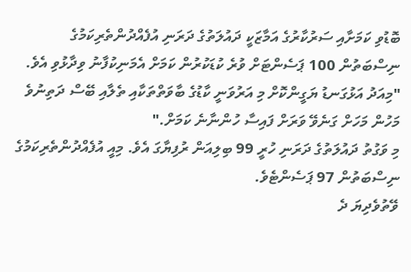ބޮޑުވި ކަމަށާއި ސަރުކާރުގެ އަމާޒަކީ ދައުލަތުގެ ދަރަނި އުފެއްދުންތެރިކަމުގެ ނިސްބަތުން 100 ޕަސެންޓަށް ވުރެ ކުޑަކުރުން ކަމަށް އެމަނިކުފާނު ވިދާޅުވި އެވެ.
"މިއަދު އަޅުގަނޑު ޔަގީންކޮށް މި އަރުވަނީ ކާޑުގެ ބާވަތްތަކާއި ތެލާއި ބޭސް ދަތިނުވެ މަހުން މަހަށް ގަނެވޭ ވަރަށް ފައިސާ ހުންނާނެ ކަމަށް."
މި ވަގުތު ދައުލަތުގެ ދަރަނި ހުރީ 99 ބިލިއަން ރުފިޔާގަ އެވެ. މިއީ އުފެއްދުންތެރިކަމުގެ ނިސްބަތުން 97 ޕަސެންޓެވެ.
ވޭތުވެދިޔަ ދެ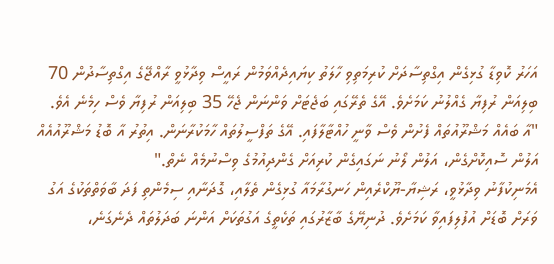އަހަރު ކޮވިޑާ ގުޅިގެން އިގްތިސާދަށް ކުރިމަތިވި ހާލަތު ކިޔައިދެއްވަމުން ރައީސް ވިދާޅުވީ ރާއްޖޭގެ އިގްތިސާދުން 70 ބިލިއަން ރުފިޔާ ގެއްލުނު ކަމަށެވެ. އޭގެ ތެރޭގައި ބަޖެޓަށް ވަންނަން ޖެހޭ 35 ބިލިއަން ރުފިޔާ ވެސް ހިމެނެ އެވެ.
"އާ ބައެއް މަޝްރޫއުތައް ފެށުން ވެސް ވާނީ ހުއްޓާލާފައި. އޭގެ ތަފްސީލުތައް ހާމަކުރާނަން. އިތުރު އާ ބޮޑު މަޝްރޫއުއެއް އަލުން ސޮއިކޮށްގެން، އަލުން ލޯނު ނަގައިގެން ކުރިއަށް ގެންދިއުމުގެ ވިސްނުމެއް ނެތް."
އެމަނިކުފާނު ވިދާޅުވީ، ރަޝިޔާ-ޔޫކްރެއިން ހަނގުރާމައާ ގުޅިގެން ތެލާއި، ގޮދަނާއި ސިމެންތި ފަދަ ބާވަތްތަކުގެ އަގު ވަރަށް ބޮޑަށް އުފުލިފައިވާ ކަމަށެވެ. ދުނިޔޭގެ ބާޒާރުގައި ތަކެތީގެ އަގުތަކަށް އަންނަ ބަދަލުތައް ދެނެގަނެ،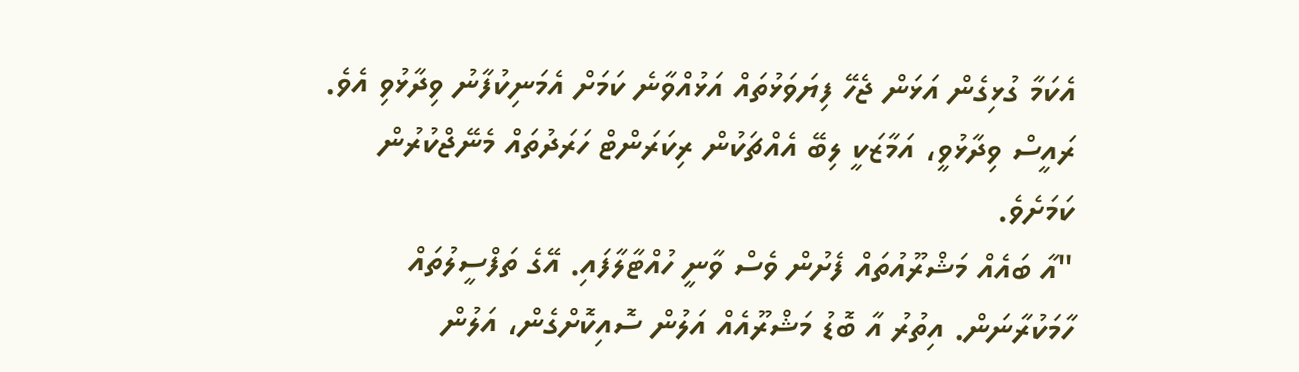އެކަމާ ގުޅިގެން އަޅަން ޖެހޭ ފިޔަވަޅުތައް އަޅުއްވާނެ ކަމަށް އެމަނިކުފާނު ވިދާޅުވި އެވެ. ރައީސް ވިދާޅުވީ، އަމާޒަކީ ލިބޭ އެއްޗަކުން ރިކަރަންޓް ހަރަދުތައް މެނޭޖްކުރުން ކަމަށެވެ.
"އާ ބައެއް މަޝްރޫއުތައް ފެށުން ވެސް ވާނީ ހުއްޓާލާފައި. އޭގެ ތަފްސީލުތައް ހާމަކުރާނަން. އިތުރު އާ ބޮޑު މަޝްރޫއެއް އަލުން ސޮއިކޮށްގެން، އަލުން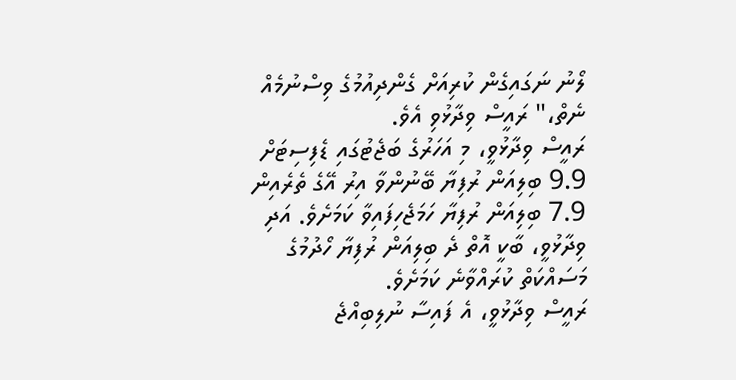ލޯނު ނަގައިގެން ކުރިއަށް ގެންދިއުމުގެ ވިސްނުމެއް ނެތް،" ރައީސް ވިދާޅުވި އެވެ.
ރައީސް ވިދާޅުވީ، މި އަހަރުގެ ބަޖެޓުގައި ޑެފިސިޓަށް 9.9 ބިލިއަން ރުފިޔާ ބޭނުންވާ އިރު އޭގެ ތެރެއިން 7.9 ބިލިއަން ރުފިޔާ ހަމަޖެހިފައިވާ ކަމަށެވެ. އަދި ވިދާޅުވީ، ބާކީ އޮތް ދެ ބިލިއަން ރުފިޔާ ހޯދުމުގެ މަސައްކަތް ކުރައްވާނެ ކަމަށެވެ.
ރައީސް ވިދާޅުވީ، އެ ފައިސާ ނުލިބިއްޖެ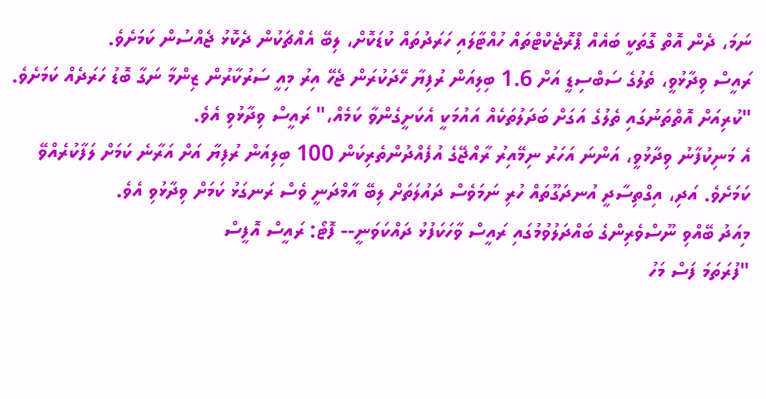ނަމަ، ދެން އޮތް ގޮތަކީ ބައެއް ޕްރޮޖެކްޓްތައް ހުއްޓާލައި ހަރަދުތައް ކުޑަކޮށް، ލިބޭ އެއްޗަކުން ދެކޮޅު ޖެއްސުން ކަމަށެވެ.
ރައީސް ވިދާޅުވީ، ތެލުގެ ސަބްސިޑީ އަށް 1.6 ބިލިއަން ރުފިޔާ ހޭދަކުރަން ޖެހޭ އިރު މިއީ ސަރުކާރުން ޒިންމާ ނަގާ ބޮޑު ހަރަދެއް ކަމަށެވެ.
"ކުރިއަށް އޮތްތަނުގައި ތެލުގެ އަގަށް ބަދަލުތަކެއް އައުމަކީ އެކަށީގެންވާ ކަމެއް،" ރައީސް ވިދާޅުވި އެވެ.
އެ މަނިކުފާނު ވިދާޅުވީ، އަންނަ އަހަރު ނިމޭއިރު ރާއްޖޭގެ އުފެއްދުންތެރިކަން 100 ބިލިއަން ރުފިޔާ އަށް އަރާނެ ކަމަށް ލަފާކުރެއްވޭ ކަމަށެވެ. އަދި، އިގްތިސާދީ އުނދަގޫތައް ހުރި ނަމަވެސް ދައުލަތަށް ލިބޭ އާމްދަނީ ވެސް ރަނގަޅު ކަމަށް ވިދާޅުވި އެވެ.
މިއަދު ބޭއްވި ނޫސްވެރިންގެ ބައްދަލުވުމުގައި ރައީސް ވާހަކަފުޅު ދައްކަވަނީ-- ފޮޓޯ: ރައީސް އޮފީސް
"ފުރަތަމަ ފަސް މަހު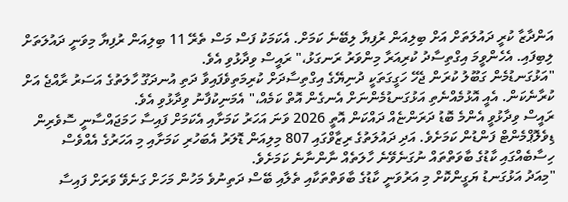އަންދާޒާ ކުރީ ދައުލަތަށް އަށް ބިލިއަން ރުފިޔާ ލިބޭނެ ކަމަށް. އެކަމަކު ފަސް މަސް ތެރޭ 11 ބިލިއަން ރުފިޔާ މިވަނީ ދައުލަތަށް ލިބިފައި. އެހެންވީމަ އިގްތިސާދު ކުރިއަރާ މިންވަރު ރަނގަޅު،" ރައީސް ވިދާޅުވި އެވެ.
"އަޅުގަނޑުމެން ގަބޫލު ކުރަން ޖެހޭ ހަގީގަތަކީ ދުނިޔޭގެ އިގްތިސާދަށް ކުރިމަތިވެފައިވާ ދަތި އުނދަގޫ ހާލަތުގެ އަސަރު ރާއްޖެ އަށް ކުރާނެކަން. އެއީ އޮޅުމެއްނެތި އަޅުގަނޑުމެންނަށް އެނގެން އޮތް ކަމެއް،" އެމަނިކުފާނު ވިދާޅުވި އެވެ.
ރައީސް ވިދާޅުވީ އެންމެ ބޮޑު ދަރަންޏެއް ދައްކަން އޮތީ 2026 ވަނަ އަހަރު ކަމަށާއި އެކަމަށް ފައިސާ ހަމަޖައްސާނީ ސޮވެރިން ޑިވެލޮޕްމެންޓް ފަންޑުން ކަމަށެވެ. އަދި ދައުލަތުގެ ރިޒާވްގައި 807 މިލިއަން ޑޮލަރު އެބަހުރި ކަމަށާއި މި އަހަރުގެ އެއްވެސް ހިސާބެއްގައި ކާޑުގެ ބާވަތްތައް ނުގަނެވޭނެ ހާލަތެއް ނާންނާނެ ކަމަށެވެ.
"މިއަދު އަޅުގަނޑު ޔަގީންކޮށް މި އަރުވަނީ ކާޑުގެ ބާވަތްތަކާއި ތެލާއި ބޭސް ދަތިނުވެ މަހުން މަހަށް ގަނެވޭ ވަރަށް ފައިސާ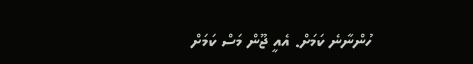ހުންނާނެ ކަމަށް. އެއީ ޖޫން މަސް ކަމަށް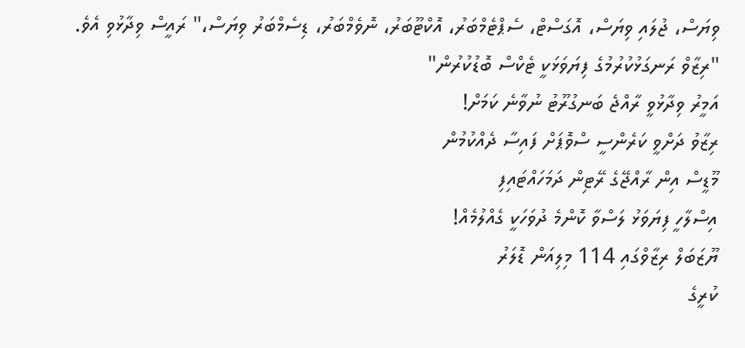ވިޔަސް، ޖުލައި ވިޔަސް، އޮގަސްޓް، ސެޕްޓެމްބަރު، އޮކްޓޫބަރު، ނޮވެމްބަރު، ޑިސެމްބަރު ވިޔަސް،" ރައީސް ވިދާޅުވި އެވެ.
"ރިޒާވް ރަނގަޅުކުރުމުގެ ފިޔަވަޅަކީ ޓެކްސް ބޮޑުކުރުން"
އަމީރު ވިދާޅުވީ ރާއްޖެ ބަނގުރޫޓު ނުވާނެ ކަމަށް!
ރިޒާވު ދަށްވީ ކަރެންސީ ސްވޮޕަށް ފައިސާ ދެއްކުމުން
މޫޑީސް އިން ރާއްޖޭގެ ރޭޓިން ދަމަހައްޓައިފި
އިސްލާހީ ފިޔަވަޅު ލަސްވާ ކޮންމެ ދުވަހަކީ ގެއްލުމެއް!
ޔޫޒަބަލް ރިޒާވްގައި 114 މިލިއަން ޑޮލަރު
ކުރީގެ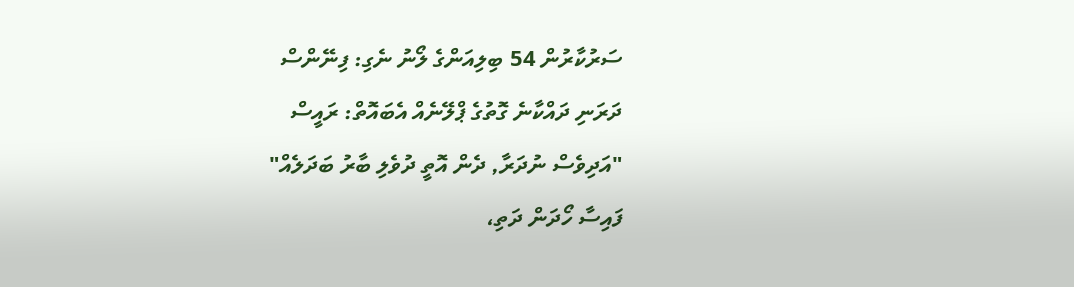ސަރުކާރުން 54 ބިލިއަންގެ ލޯނު ނެގި: ފިނޭންސް
ދަރަނި ދައްކާނެ ގޮތުގެ ޕްލޭނެއް އެބައޮތް: ރައީސް
"އަދިވެސް ނުދަރާ, ދެން އޮތީ ދުވެލި ބާރު ބަދަލެއް"
ފައިސާ ހޯދަން ދަތި،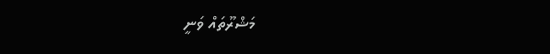މަޝްރޫތައް ވަނީ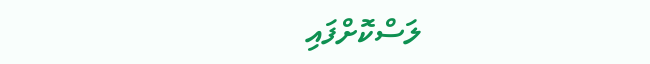ލަސްކޮށްފައި